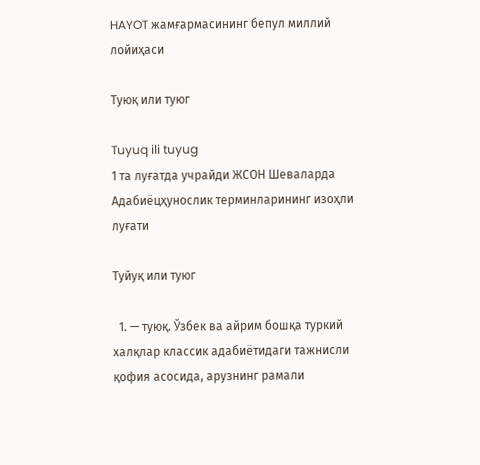HAYOT жамғармасининг бепул миллий лойиҳаси

Туюқ или туюг

Tuyuq ili tuyug
1 та луғатда учрайди ЖСОН Шеваларда
Адабиёцҳунослик терминларининг изоҳли луғати

Туйуқ или туюг

  1. — туюқ. Ўзбек ва айрим бошқа туркий халқлар классик адабиётидаги тажнисли қофия асосида, арузнинг рамали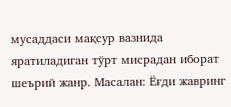мусаддаси мақсур вазнида яратиладиган тўрт мисрадан иборат шеърий жанр. Масалан: Ёғди жавринг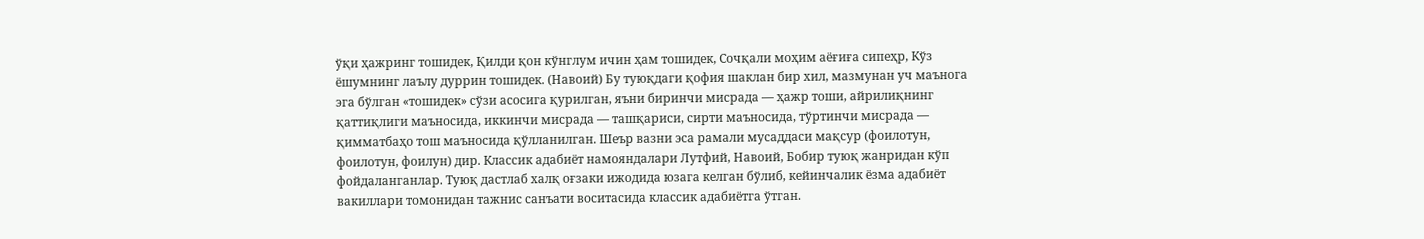ўқи ҳажринг тошидек, Қилди қон кўнглум ичин ҳам тошидек, Сочқали моҳим аёғиға сипеҳр, Кўз ёшумнинг лаълу дуррин тошидек. (Навоий) Бу туюқдаги қофия шаклан бир хил, мазмунан уч маънога эга бўлган «тошидек» сўзи асосига қурилган, яъни биринчи мисрада — ҳажр тоши, айрилиқнинг қаттиқлиги маъносида, иккинчи мисрада — ташқариси, сирти маъносида, тўртинчи мисрада — қимматбаҳо тош маъносида қўлланилган. Шеър вазни эса рамали мусаддаси мақсур (фоилотун, фоилотун, фоилун) дир. Классик адабиёт намояндалари Лутфий, Навоий, Бобир туюқ жанридан кўп фойдаланганлар. Туюқ дастлаб халқ оғзаки ижодида юзага келган бўлиб, кейинчалик ёзма адабиёт вакиллари томонидан тажнис санъати воситасида классик адабиётга ўтган.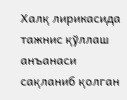Халқ лирикасида тажнис қўллаш анъанаси сақланиб қолган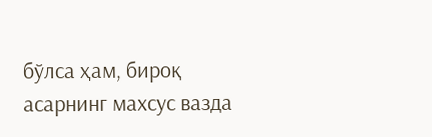бўлса ҳам, бироқ асарнинг махсус вазда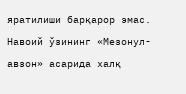яратилиши барқарор эмас. Навоий ўзининг «Мезонул-авзон» асарида халқ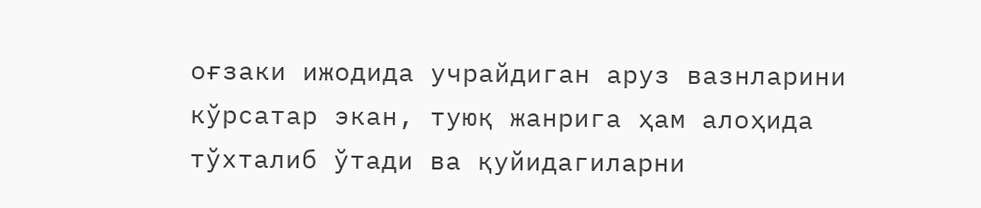оғзаки ижодида учрайдиган аруз вазнларини кўрсатар экан, туюқ жанрига ҳам алоҳида тўхталиб ўтади ва қуйидагиларни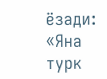ёзади: «Яна турк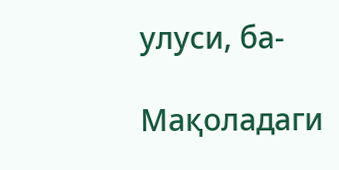улуси, ба-

Мақоладаги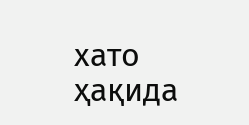хато ҳақида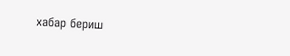хабар бериш